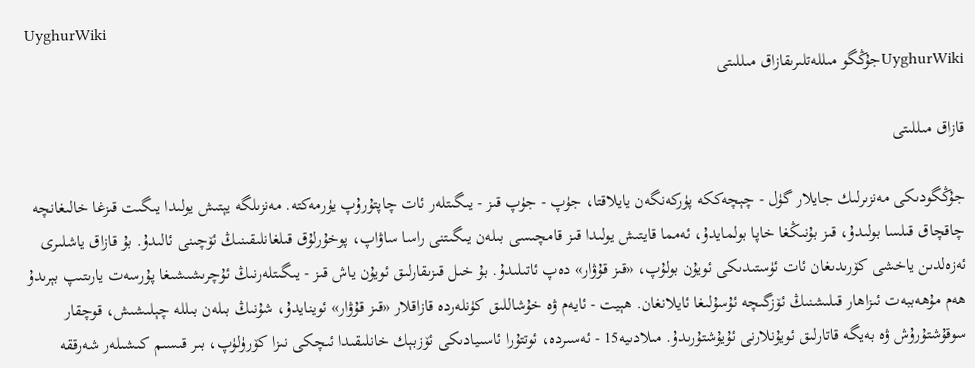UyghurWiki
UyghurWikiجۇڭگو مىللەتلىرىقازاق مىللىتى

قازاق مىللىتى

جۇڭگودىكى مەنزىرلىك جايلار گۈل - چېچەككە پۈركەنگەن يايلاقتا، جۈپ - جۈپ قىز - يىگىتلەر ئات چاپتۇرۇپ يۈرمەكتە. مەنزىلگە يېتىش يولىدا يىگىت قىزغا خالىغانچە چاقچاق قىلسا بولىدۇ، قىز بۇنىڭغا خاپا بولمايدۇ، ئەمما قايتىش يولىدا قىز قامچىسى بىلەن يىگىتنى راسا ساۋاپ، پوخۇرلۇق قىلغانلىقىنىڭ ئۆچىنى ئالىدۇ. بۇ قازاق ياشلىرى ئەزەلدىن ياخشى كۆرىدىغان ئات ئۈستىدىكى ئويۇن بولۇپ، «قىز قۇۋار» دەپ ئاتىلىدۇ. بۇ خىل قىزىقارلىق ئويۇن ياش قىز - يىگىتلەرنىڭ ئۇچرىشىشىغا پۇرسەت يارىتىپ بېرىدۇ ھەم مۇھەببەت ئىزاھار قىلىشنىڭ ئۆزگىچە ئۇسۇلىغا ئايلانغان. ھېيت - ئايەم ۋە خۇشاللىق كۈنلەردە قازاقلار «قىز قۇۋار» ئوينايدۇ، شۇنىڭ بىلەن بىللە چېلىشىش، قوچقار سوقۇشتۇرۇش ۋە بەيگە قاتارلىق ئويۇنلارنى ئۇيۇشتۇرىدۇ. مىلادىيە15 - ئەسىردە، ئوتتۇرا ئاسىيادىكى ئۆزبېك خانلىقىدا ئىچكى نىزا كۆرۈلۈپ، بىر قىسىم كىشىلەر شەرققە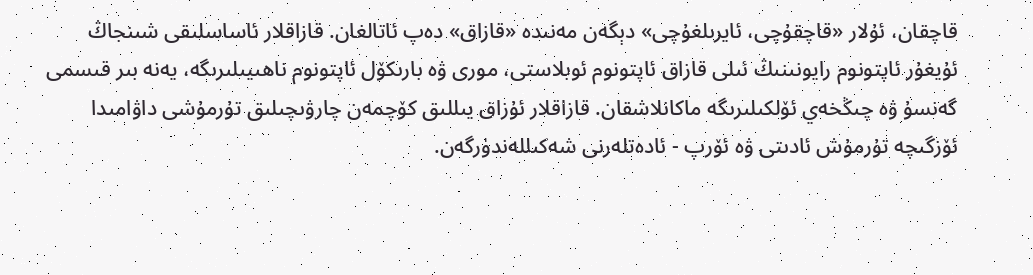قاچقان، ئۇلار «قاچقۇچى، ئايرىلغۇچى» دېگەن مەنىدە «قازاق» دەپ ئاتالغان. قازاقلار ئاساسلىقى شىنجاڭ ئۇيغۇر ئاپتونوم رايونىنىڭ ئىلى قازاق ئاپتونوم ئوبلاستى، مورى ۋە بارىكۆل ئاپتونوم ناھىيىلىرىگە، يەنە بىر قىسمى گەنسۇ ۋە چىڭخەي ئۆلكىلىرىگە ماكانلاشقان. قازاقلار ئۇزاق يىللىق كۆچمەن چارۋىچىلىق تۇرمۇشى داۋامىدا ئۆزگىچە تۇرمۇش ئادىتى ۋە ئۆرپ - ئادەتلەرنى شەكىللەندۈرگەن.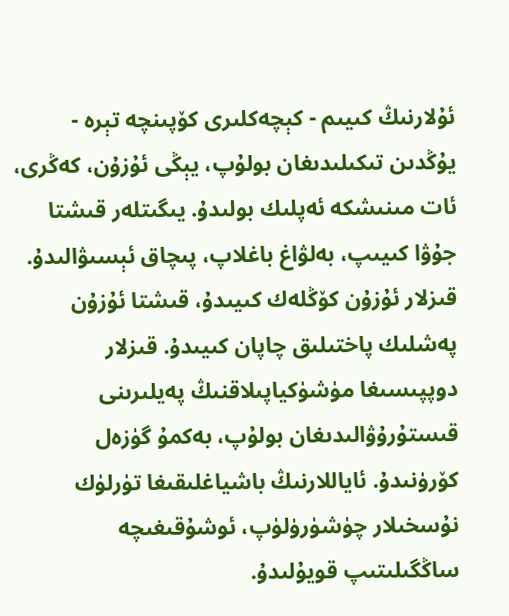ئۇلارنىڭ كىيىم - كېچەكلىرى كۆپىنچە تېرە - يۇڭدىن تىكىلىدىغان بولۇپ، يېڭى ئۇزۇن، كەڭرى، ئات مىنىشكە ئەپلىك بولىدۇ. يىگىتلەر قىشتا جۇۋا كىيىپ، بەلۋاغ باغلاپ، پىچاق ئېسىۋالىدۇ. قىزلار ئۇزۇن كۆڭلەك كىيىدۇ، قىشتا ئۇزۇن پەشلىك پاختىلىق چاپان كىيىدۇ. قىزلار دوپپىسىغا مۈشۈكياپىلاقنىڭ پەيلىرىنى قىستۇرۇۋالىدىغان بولۇپ، بەكمۇ گۈزەل كۆرۈنىدۇ. ئاياللارنىڭ باشياغلىقىغا تۈرلۈك نۇسخىلار چۈشۈرۈلۈپ، ئوشۇقىغىچە ساڭگىلىتىپ قويۇلىدۇ.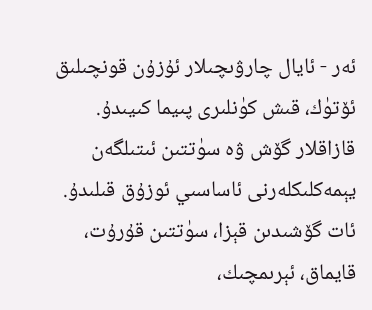ئەر - ئايال چارۋىچىلار ئۇزۇن قونچىلىق ئۆتۈك، قىش كۈنلىرى پىيما كىيىدۇ. قازاقلار گۆش ۋە سۈتتىن ئىتىلگەن يېمەكلىكلەرنى ئاساسىي ئوزۇق قىلىدۇ. ئات گۆشىدىن قېزا، سۈتتىن قۇرۇت، قايماق، ئېرىمچىك،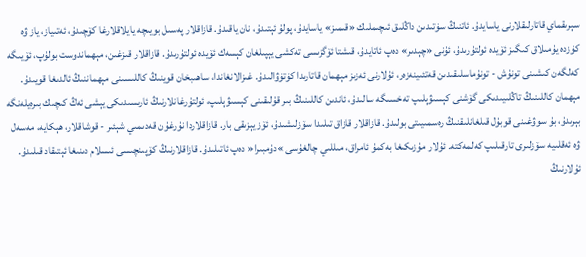سېرىقماي قاتارلىقلارنى ياسايدۇ. ئاتنىڭ سۈتىدىن داڭلىق ئىچىملىك «قىمىز» ياسايدۇ، پولۇ ئېتىدۇ، نان ياقىدۇ. قازاقلار پەسىل بويىچە يايلاقلارغا كۆچىدۇ، ئەتىياز، ياز ۋە كۈزدە يۇمىلاق كىگىز ئۆيدە ئولتۇرىدۇ، ئۇنى «چېدىر» دەپ ئاتايدۇ، قىشتا ئۆگزىسى تەكشى يېپىلغان كېسەك ئۆيدە ئولتۇرىدۇ. قازاقلار قىزغىن، مېھماندوست بولۇپ، ئۆيىگە كەلگەن كىشىنى تونۇش - تونۇماسلىقىدىن قەتئىينەزەر، ئۇلارنى ئەزىز مېھمان قاتارىدا كۈتۈۋالىدۇ. غىزالانغاندا، ساھىبخان قوينىڭ كاللىسىنى مېھماننىڭ ئالدىغا قويىدۇ. مېھمان كاللىنىڭ تاڭلىيىدىكى گۆشنى كېسىۋېلىپ تەخسىگە سالىدۇ، ئاندىن كاللىنىڭ بىر قۇلىقىنى كېسىۋېلىپ، ئولتۇرغانلارنىڭ ئارىسىدىكى يېشى ئەڭ كىچىك بىرەيلەنگە بېرىدۇ، بۇ سوۋغىنى قوبۇل قىلغانلىقنىڭ رەسمىيىتى بولىدۇ. قازاقلار قازاق تىلىدا سۆزلىشىدۇ، ئۆز يېزىقى بار. قازاقلاردا نۇرغۇن قەدىمىي شېئىر - قوشاقلار، ھېكايە، مەسەل ۋە ئەقلىيە سۆزلىرى تارقىلىپ كەلمەكتە. ئۇلار مۇزىكىغا بەكمۇ ئامراق، مىللىي چالغۇسى »دۇمبىرا« دەپ ئاتىلىدۇ. قازاقلارنىڭ كۆپىنچىسى ئىسلام دىنىغا ئېتىقاد قىلىدۇ. ئۇلارنىڭ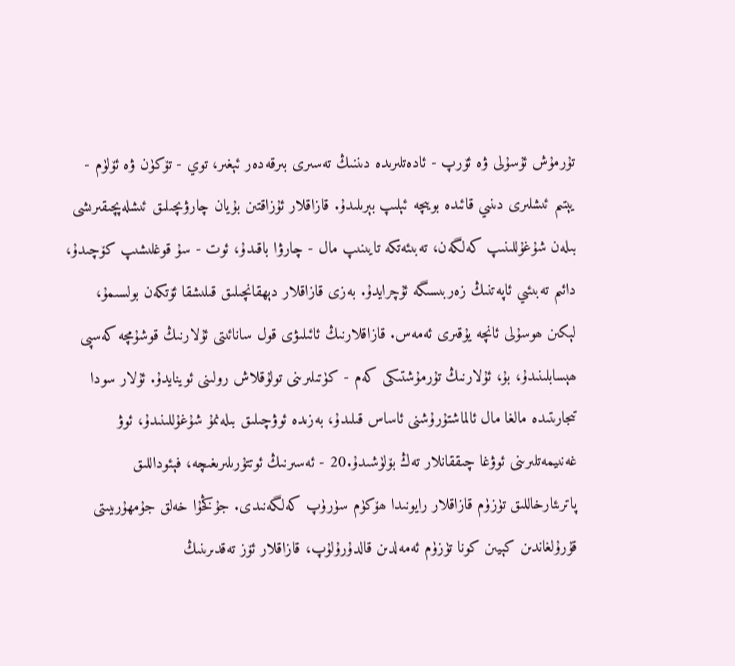تۇرمۇش ئۇسۇلى ۋە ئۆرپ - ئادەتلىرىدە دىننىڭ تەسىرى بىرقەدەر ئېغىر، توي - تۆكۈن ۋە ئۆلۈم - يېتىم ئىشلىرى دىنىي قائىدە بويىچە ئېلىپ بېرىلىدۇ. قازاقلار ئۇزاقتىن بۇيان چارۋىچىلىق ئىشلەپچىقىرىشى بىلەن شۇغۇللىنىپ كەلگەن، تەبىئەتكە تايىنىپ مال - چارۋا باقىدۇ، ئوت - سۇ قوغلىشىپ كۆچىدۇ، دائىم تەبىئىي ئاپەتنىڭ زەربىسىگە ئۇچرايدۇ. بەزى قازاقلار دېھقانچىلىق قىلىشقا ئۆتكەن بولسىمۇ، لېكىن ھوسۇلى ئانچە يۇقىرى ئەمەس. قازاقلارنىڭ ئائىلىۋى قول سانائىتى ئۇلارنىڭ قوشۇمچە كەسپى ھېسابلىنىدۇ، بۇ، ئۇلارنىڭ تۇرمۇشتىكى كەم - كۈتىلىرىنى تولۇقلاش رولىنى ئوينايدۇ. ئۇلار سودا تىجارىتىدە مالغا مال ئالماشتۇرۇشنى ئاساس قىلىدۇ، بەزىدە ئوۋچىلىق بىلەنمۇ شۇغۇللىنىدۇ، ئوۋ غەنىيمەتلىرىنى ئوۋغا چىققانلار تەڭ بۆلۈشىدۇ.20 - ئەسىرنىڭ ئوتتۇرىلىرىغىچە، فېئوداللىق پاترىئارخاللىق تۈزۈم قازاقلار رايونىدا ھۆكۈم سۈرۈپ كەلگەنىدى. جۇڭخۇا خەلق جۇمھۇرىيىتى قۇرۇلغاندىن كېيىن كونا تۈزۈم ئەمەلدىن قالدۇرۇلۇپ، قازاقلار ئۆز تەقدىرىنىڭ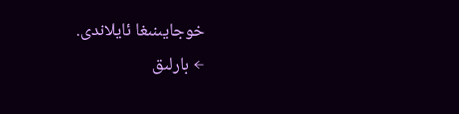خوجايىنىغا ئايلاندى.
← بارلىق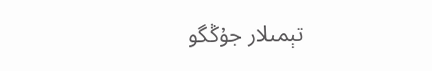تېمىلار جۇڭگو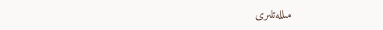مىللەتلىرى